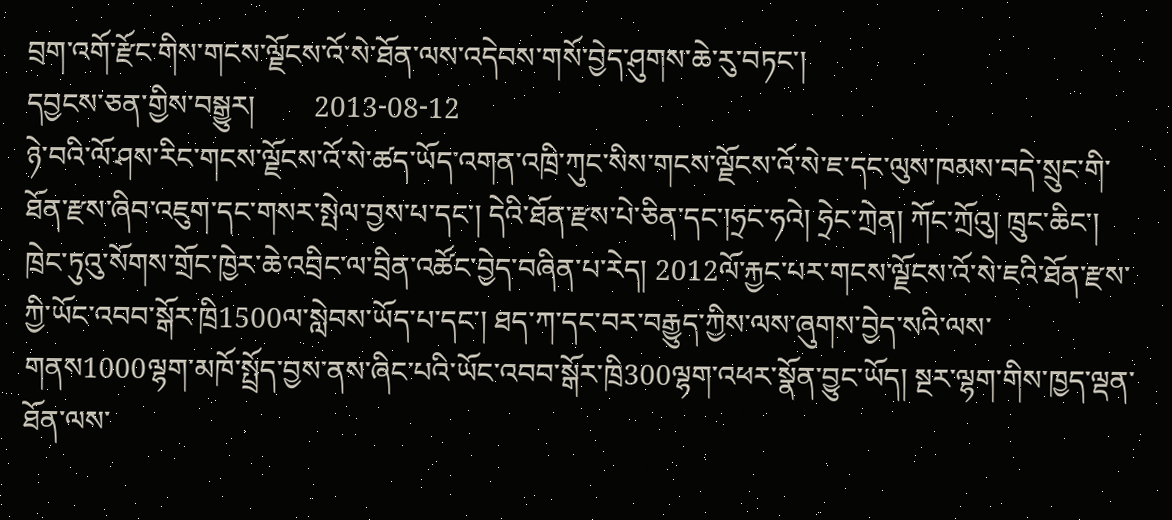བྲག་འགོ་རྫོང་གིས་གངས་ལྗོངས་འོ་སེ་ཐོན་ལས་འདེབས་གསོ་བྱེད་ཤུགས་ཆེ་རུ་བཏང་།
དབྱངས་ཅན་གྱིས་བསྒྱུར།        2013-08-12
ཉེ་བའི་ལོ་ཤས་རིང་གངས་ལྗོངས་འོ་སེ་ཚད་ཡོད་འགན་འཁྲི་ཀུང་སིས་གངས་ལྗོངས་འོ་སེ་ཇ་དང་ལུས་ཁམས་བདེ་སྲུང་གི་ཐོན་རྫས་ཞིབ་འཇུག་དང་གསར་སྤེལ་བྱས་པ་དང་། དེའི་ཐོན་རྫས་པེ་ཅིན་དང་།ཧྲང་ཧའེ། ཧྲེང་ཀྲེན། ཀོང་ཀྲོའུ། ཁྲུང་ཆིང་། ཁྲེང་ཏུའུ་སོགས་གྲོང་ཁྱེར་ཆེ་འབྲིང་ལ་བྲིན་འཚོང་བྱེད་བཞིན་པ་རེད། 2012ལོ་རྐྱང་པར་གངས་ལྗོངས་འོ་སེ་ཇའི་ཐོན་རྫས་ཀྱི་ཡོང་འབབ་སྒོར་ཁྲི1500ལ་སླེབས་ཡོད་པ་དང་། ཐད་ཀ་དང་བར་བརྒྱུད་ཀྱིས་ལས་ཞུགས་བྱེད་སའི་ལས་གནས1000ལྷག་མཁོ་སྤྲོད་བྱས་ནས་ཞིང་པའི་ཡོང་འབབ་སྒོར་ཁྲི300ལྷག་འཕར་སྣོན་བྱུང་ཡོད། སྔར་ལྷག་གིས་ཁྱད་ལྡན་ཐོན་ལས་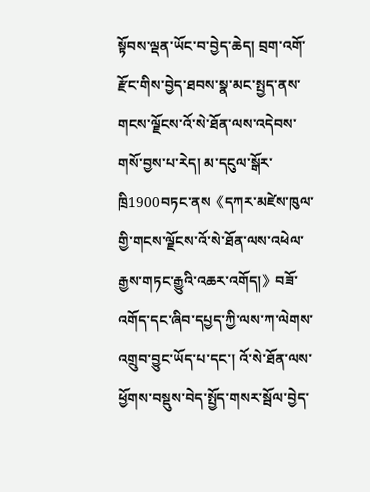སྟོབས་ལྡན་ཡོང་བ་བྱེད་ཆེད། བྲག་འགོ་རྫོང་གིས་བྱེད་ཐབས་སྣ་མང་སྤྱད་ནས་གངས་ལྗོངས་འོ་སེ་ཐོན་ལས་འདེབས་གསོ་བྱས་པ་རེད། མ་དངུལ་སྒོར་ཁྲི1900བཏང་ནས《དཀར་མཛེས་ཁུལ་གྱི་གངས་ལྗོངས་འོ་སེ་ཐོན་ལས་འཕེལ་རྒྱས་གཏང་རྒྱུའི་འཆར་འགོད།》བཟོ་འགོད་དང་ཞིབ་དཔྱད་ཀྱི་ལས་ཀ་ལེགས་འགྲུབ་བྱུང་ཡོད་པ་དང་། འོ་སེ་ཐོན་ལས་ཕྱོགས་བསྡུས་བེད་སྤྱོད་གསར་སྦོལ་བྱེད་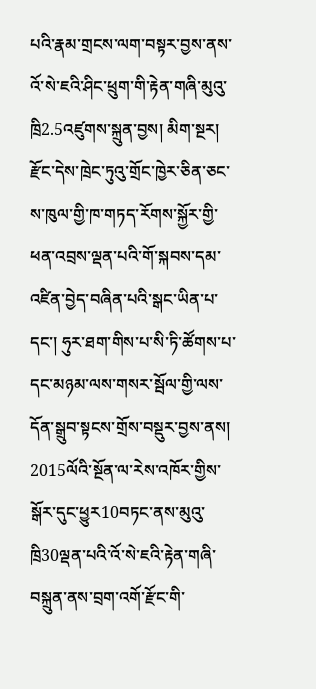པའི་རྣམ་གྲངས་ལག་བསྟར་བྱས་ནས་འོ་སེ་ཇའི་ཤིང་ཕྲུག་གི་རྟེན་གཞི་མུའུ་ཁྲི2.5འཛུགས་སྐྲུན་བྱས། མིག་སྔར། རྫོང་དེས་ཁྲེང་ཏུའུ་གྲོང་ཁྱེར་ཅིན་ཅང་ས་ཁུལ་གྱི་ཁ་གཏད་རོགས་སྐྱོར་གྱི་ཕན་འབྲས་ལྡན་པའི་གོ་སྐབས་དམ་འཛིན་བྱེད་བཞིན་པའི་སྒང་ཡིན་པ་དང་། ཧུར་ཐག་གིས་པ་སི་ཏི་ཚོགས་པ་དང་མཉམ་ལས་གསར་སྦོལ་གྱི་ལས་དོན་སྒྲུབ་སྟངས་གྲོས་བསྡུར་བྱས་ནས། 2015ལོའི་སྔོན་ལ་རེས་འཁོར་གྱིས་སྒོར་དུང་ཕྱུར10བཏང་ནས་མུའུ་ཁྲི30ལྡན་པའི་འོ་སེ་ཇའི་རྟེན་གཞི་བསྐྲུན་ནས་བྲག་འགོ་རྫོང་གི་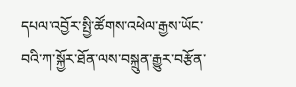དཔལ་འབྱོར་སྤྱི་ཚོགས་འཕེལ་རྒྱས་ཡོང་བའི་ཀ་སྐྱོར་ཐོན་ལས་བསྐྲུན་རྒྱུར་བརྩོན་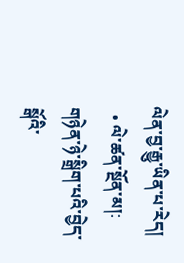ལེན་བྱ་རྒྱུ་ཡིན་པ་རེད།
  • ལེ་ཚན་སྔོན་མ།: གཉེན་ཉེ་སྒྲིག་པའི་བྱེད་སྒོའི་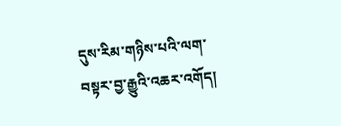དུས་རིམ་གཉིས་པའི་ལག་བསྟར་བྱ་རྒྱུའི་འཆར་འགོད།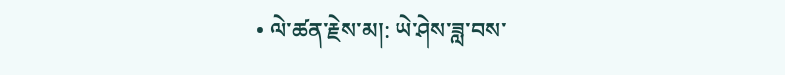• ལེ་ཚན་རྗེས་མ།: ཡེ་ཤེས་ཟླ་བས་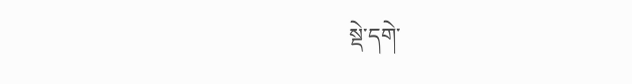སྡེ་དགེ་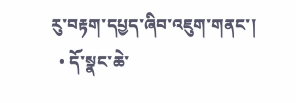རུ་བརྟག་དཔྱད་ཞིབ་འཇུག་གནང་།
  • དོ་སྣང་ཆེ་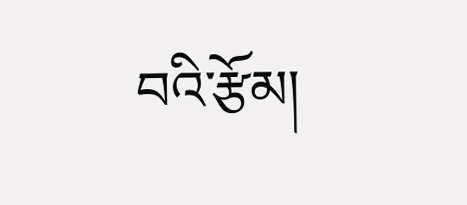བའི་རྩོམ།